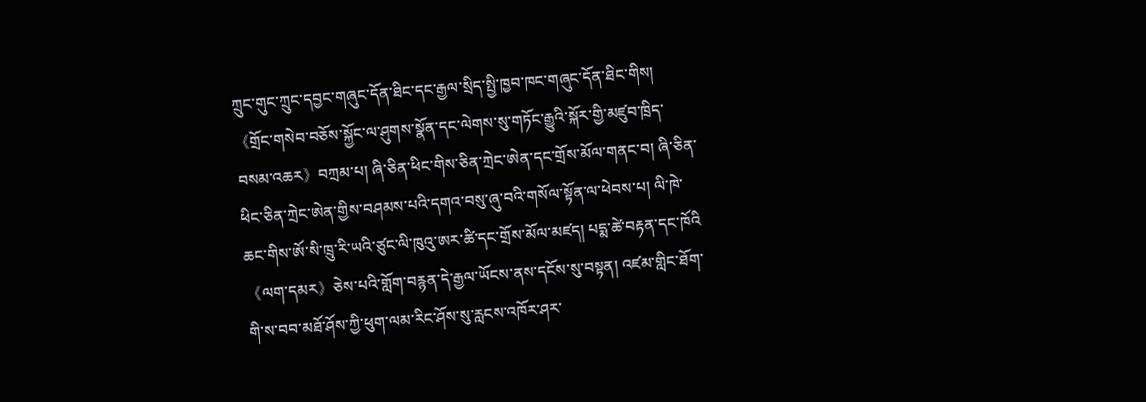ཀྲུང་གུང་ཀྲུང་དབྱང་གཞུང་དོན་ཐིང་དང་རྒྱལ་སྲིད་སྤྱི་ཁྱབ་ཁང་གཞུང་དོན་ཐིང་གིས། 《གྲོང་གསེབ་བཅོས་སྐྱོང་ལ་ཤུགས་སྣོན་དང་ལེགས་སུ་གཏོང་རྒྱུའི་སྐོར་གྱི་མཛུབ་ཁྲིད་བསམ་འཆར》བཀྲམ་པ། ཞི་ཅིན་ཕིང་གིས་ཅིན་ཀྲེང་ཨེན་དང་གྲོས་མོལ་གནང་བ། ཞི་ཅིན་ཕིང་ཅིན་ཀྲེང་ཨེན་གྱིས་བཤམས་པའི་དགའ་བསུ་ཞུ་བའི་གསོལ་སྟོན་ལ་ཕེབས་པ། ལི་ཁེ་ཆང་གིས་ཨོ་སི་ཁྲུ་རི་ཡའི་ཙུང་ལི་ཁུའུ་ཨར་ཚི་དང་གྲོས་མོལ་མཛད། པདྨ་ཚེ་བརྟན་དང་ཁོའི《ལག་དམར》ཅེས་པའི་གློག་བརྙན་དེ་རྒྱལ་ཡོངས་ནས་དངོས་སུ་བསྟན། འཛམ་གླིང་ཐོག་གི་ས་བབ་མཐོ་ཤོས་ཀྱི་ཕུག་ལམ་རིང་ཤོས་སུ་རླངས་འཁོར་ཤར་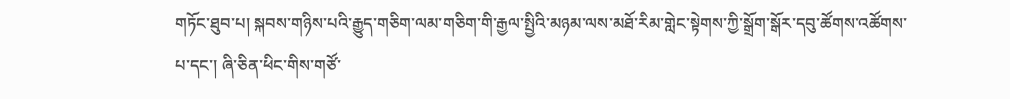གཏོང་ཐུབ་པ། སྐབས་གཉིས་པའི་རྒྱུད་གཅིག་ལམ་གཅིག་གི་རྒྱལ་སྤྱིའི་མཉམ་ལས་མཐོ་རིམ་གླེང་སྟེགས་ཀྱི་སྒྲོག་སྒོར་དབུ་ཚོགས་འཚོགས་པ་དང་། ཞི་ཅིན་ཕིང་གིས་གཙོ་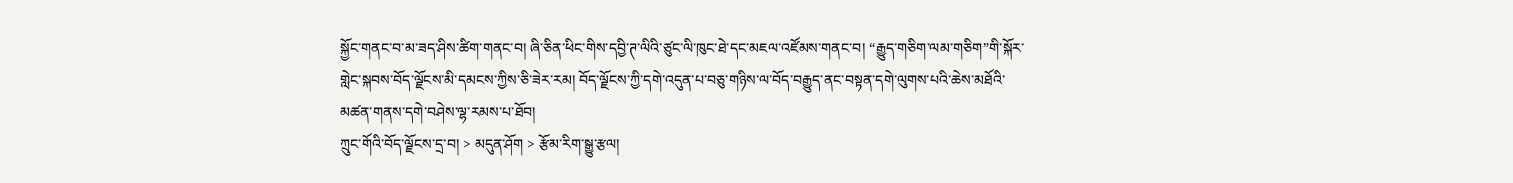སྐྱོང་གནང་བ་མ་ཟད་ཤིས་ཚིག་གནང་བ། ཞི་ཅིན་ཕིང་གིས་དབྱི་ཊ་ལིའི་ཙུང་ལི་ཁུང་ཐེ་དང་མཇལ་འཛོམས་གནང་བ། “རྒྱུད་གཅིག་ལམ་གཅིག”གི་སྐོར་གླེང་སྐབས་བོད་ལྗོངས་མི་དམངས་ཀྱིས་ཅི་ཟེར་རམ། བོད་ལྗོངས་ཀྱི་དགེ་འདུན་པ་བཅུ་གཉིས་ལ་བོད་བརྒྱུད་ནང་བསྟན་དགེ་ལུགས་པའི་ཆེས་མཐོའི་མཚན་གནས་དགེ་བཤེས་ལྷ་རམས་པ་ཐོབ།
ཀྲུང་གོའི་བོད་ལྗོངས་དྲ་བ། > མདུན་ཤོག > རྩོམ་རིག་སྒྱུ་རྩལ།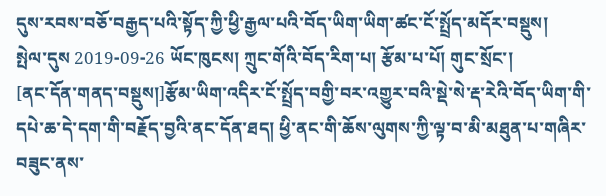དུས་རབས་བཅོ་བརྒྱད་པའི་སྟོད་ཀྱི་ཕྱི་རྒྱལ་པའི་བོད་ཡིག་ཡིག་ཚང་ངོ་སྤྲོད་མདོར་བསྡུས།
སྤེལ་དུས 2019-09-26 ཡོང་ཁུངས། ཀྲུང་གོའི་བོད་རིག་པ། རྩོམ་པ་པོ། གུང་སྲོང་།
[ནང་དོན་གནད་བསྡུས།]རྩོམ་ཡིག་འདིར་ངོ་སྤྲོད་བགྱི་བར་འགྱུར་བའི་སྡེ་སེ་རྡ་རེའི་བོད་ཡིག་གི་དཔེ་ཆ་དེ་དག་གི་བརྗོད་བྱའི་ནང་དོན་ཐད། ཕྱི་ནང་གི་ཆོས་ལུགས་ཀྱི་ལྟ་བ་མི་མཐུན་པ་གཞིར་བཟུང་ནས་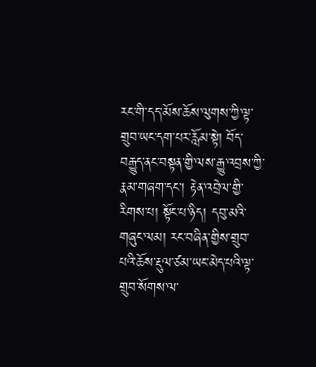རང་གི་དད་མོས་ཆོས་ལུགས་ཀྱི་ལྟ་གྲུབ་ཡང་དག་པར་རློམ་སྟེ། བོད་བརྒྱུད་ནང་བསྟན་གྱི་ལས་རྒྱུ་འབྲས་ཀྱི་རྣམ་གཞག་དང་། རྟེན་འབྲེལ་གྱི་རིགས་པ། སྟོང་པ་ཉིད། དབུ་མའི་གཞུང་ལམ། རང་བཞིན་གྱིས་གྲུབ་པའི་ཆོས་རྡུལ་ཙམ་ཡང་མེད་པའི་ལྟ་གྲུབ་སོགས་ལ་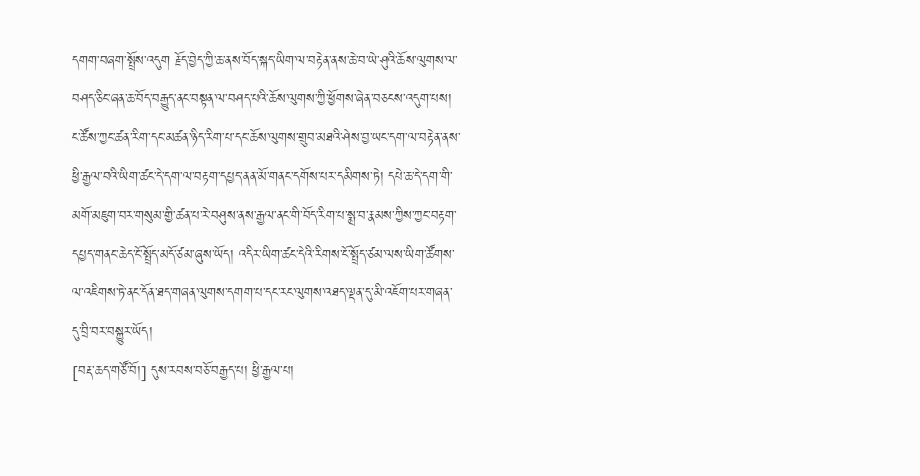དགག་བཞག་སྤྲོས་འདུག རྗོད་བྱེད་ཀྱི་ཆ་ནས་བོད་སྐད་ཡིག་ལ་བརྟེན་ནས་ཆེ་བ་ཡེ་ཤུའི་ཆོས་ལུགས་ལ་བཤད་ཅིང་ཞན་ཆ་བོད་བརྒྱུད་ནང་བསྟན་ལ་བཤད་པའི་ཆོས་ལུགས་ཀྱི་ཕྱོགས་ཞེན་བཅངས་འདུག་པས། ང་ཚོས་ཀྱང་ཚན་རིག་དང་མཚན་ཉིད་རིག་པ་དང་ཆོས་ལུགས་གྲུབ་མཐའི་ཤེས་བྱ་ཡང་དག་ལ་བརྟེན་ནས་ཕྱི་རྒྱལ་བའི་ཡིག་ཚང་དེ་དག་ལ་བརྟག་དཔྱད་ནན་མོ་གནང་དགོས་པར་དམིགས་ཏེ། དཔེ་ཆ་དེ་དག་གི་མགོ་མཇུག་བར་གསུམ་གྱི་ཚན་པ་རེ་བཤུས་ནས་རྒྱལ་ནང་གི་བོད་རིག་པ་སྨྲ་བ་རྣམས་ཀྱིས་ཀྱང་བརྟག་དཔྱད་གནང་ཆེད་ངོ་སྤྲོད་མདོ་ཙམ་ཞུས་ཡོད། འདིར་ཡིག་ཚང་དེའི་རིགས་ངོ་སྤྲོད་ཙམ་ལས་ཡིག་ཚོགས་ལ་འཇིགས་ཏེ་ནང་དོན་ཐད་གཞན་ལུགས་དགག་པ་དང་རང་ལུགས་འཐད་ལྡན་དུ་མི་འཇོག་པར་གཞན་དུ་བྲི་བར་བསྐྱུར་ཡོད།
[བརྡ་ཆད་གཙོ་བོ།] དུས་རབས་བཅོ་བརྒྱད་པ། ཕྱི་རྒྱལ་པ།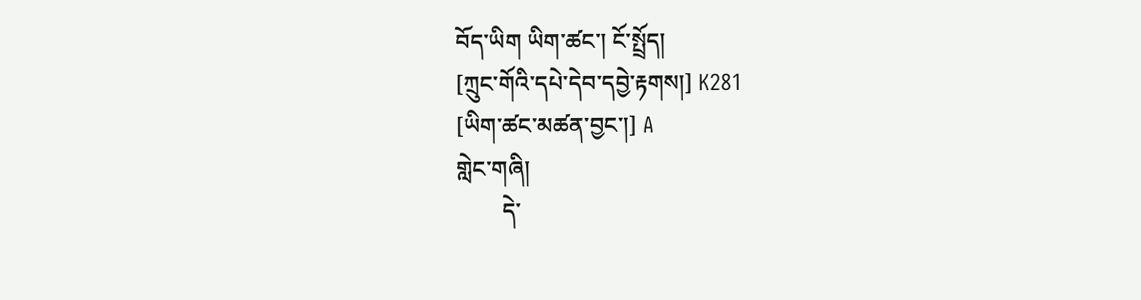བོད་ཡིག ཡིག་ཚང་། ངོ་སྤྲོད།
[ཀྲུང་གོའི་དཔེ་དེབ་དབྱེ་རྟགས།] K281
[ཡིག་ཚང་མཚན་བྱང་།] A
གླེང་གཞི།
        དེ་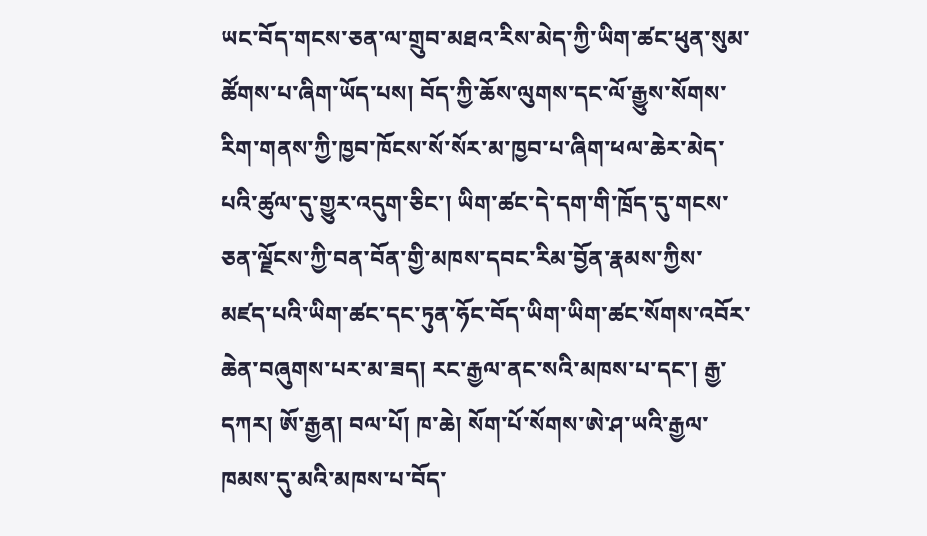ཡང་བོད་གངས་ཅན་ལ་གྲུབ་མཐའ་རིས་མེད་ཀྱི་ཡིག་ཚང་ཕུན་སུམ་ཚོགས་པ་ཞིག་ཡོད་པས། བོད་ཀྱི་ཆོས་ལུགས་དང་ལོ་རྒྱུས་སོགས་རིག་གནས་ཀྱི་ཁྱབ་ཁོངས་སོ་སོར་མ་ཁྱབ་པ་ཞིག་ཕལ་ཆེར་མེད་པའི་ཚུལ་དུ་གྱུར་འདུག་ཅིང་། ཡིག་ཚང་དེ་དག་གི་ཁྲོད་དུ་གངས་ཅན་ལྗོངས་ཀྱི་བན་བོན་གྱི་མཁས་དབང་རིམ་བྱོན་རྣམས་ཀྱིས་མཛད་པའི་ཡིག་ཚང་དང་ཏུན་ཧོང་བོད་ཡིག་ཡིག་ཚང་སོགས་འབོར་ཆེན་བཞུགས་པར་མ་ཟད། རང་རྒྱལ་ནང་སའི་མཁས་པ་དང་། རྒྱ་དཀར། ཨོ་རྒྱན། བལ་པོ། ཁ་ཆེ། སོག་པོ་སོགས་ཨེ་ཤ་ཡའི་རྒྱལ་ཁམས་དུ་མའི་མཁས་པ་བོད་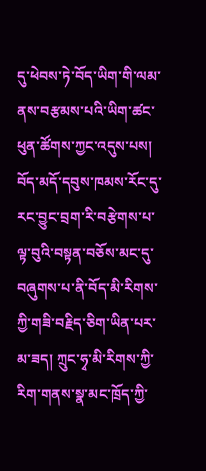དུ་ཕེབས་ཏེ་བོད་ཡིག་གི་ལམ་ནས་བརྩམས་པའི་ཡིག་ཚང་ཕུན་ཚོགས་ཀྱང་འདུས་པས། བོད་མདོ་དབུས་ཁམས་རོང་དུ་རང་བྱུང་བྲག་རི་བརྩེགས་པ་ལྟ་བུའི་བསྟན་བཅོས་མང་དུ་བཞུགས་པ་ནི་བོད་མི་རིགས་ཀྱི་གཟི་བརྗིད་ཅིག་ཡིན་པར་མ་ཟད། ཀྲུང་ཧྭ་མི་རིགས་ཀྱི་རིག་གནས་སྣ་མང་ཁྲོད་ཀྱི་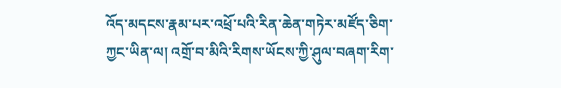འོད་མདངས་རྣམ་པར་འཕྲོ་པའི་རིན་ཆེན་གཏེར་མཛོད་ཅིག་ཀྱང་ཡིན་ལ། འགྲོ་བ་མིའི་རིགས་ཡོངས་ཀྱི་ཤུལ་བཞག་རིག་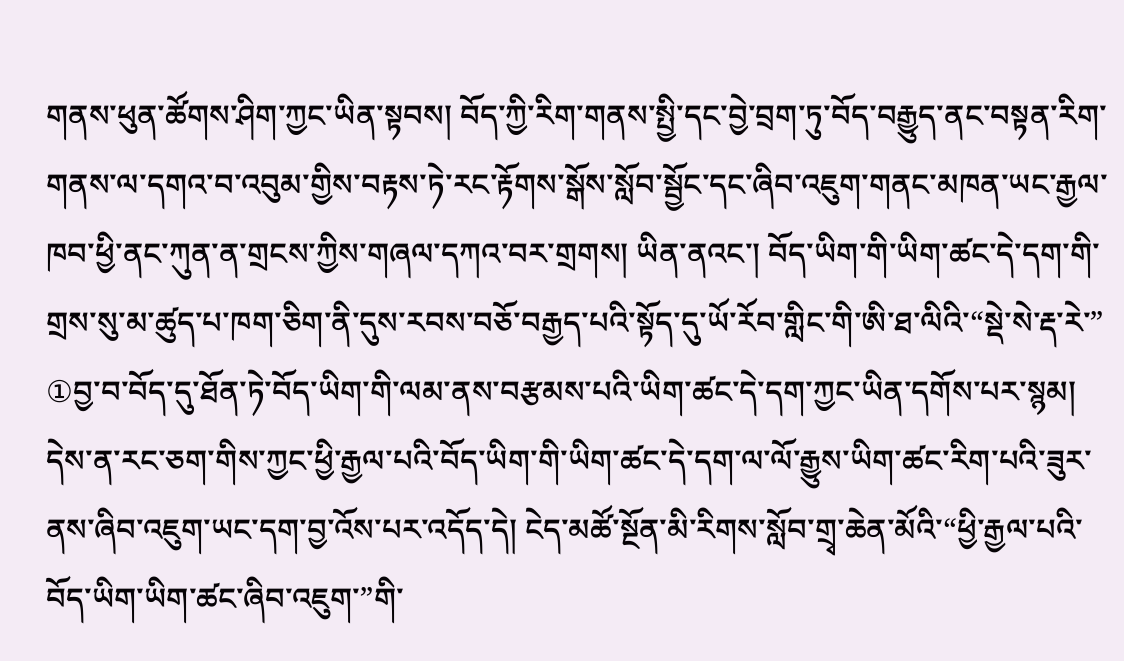གནས་ཕུན་ཚོགས་ཤིག་ཀྱང་ཡིན་སྟབས། བོད་ཀྱི་རིག་གནས་སྤྱི་དང་བྱེ་བྲག་ཏུ་བོད་བརྒྱུད་ནང་བསྟན་རིག་གནས་ལ་དགའ་བ་འབུམ་གྱིས་བརྟས་ཏེ་རང་རྟོགས་སྒོས་སློབ་སྦྱོང་དང་ཞིབ་འཇུག་གནང་མཁན་ཡང་རྒྱལ་ཁབ་ཕྱི་ནང་ཀུན་ན་གྲངས་ཀྱིས་གཞལ་དཀའ་བར་གྲགས། ཡིན་ནའང་། བོད་ཡིག་གི་ཡིག་ཚང་དེ་དག་གི་གྲས་སུ་མ་ཚུད་པ་ཁག་ཅིག་ནི་དུས་རབས་བཅོ་བརྒྱད་པའི་སྟོད་དུ་ཡོ་རོབ་གླིང་གི་ཨི་ཐ་ལིའི་“སྡེ་སེ་རྡ་རེ་” ①བྱ་བ་བོད་དུ་ཐོན་ཏེ་བོད་ཡིག་གི་ལམ་ནས་བརྩམས་པའི་ཡིག་ཚང་དེ་དག་ཀྱང་ཡིན་དགོས་པར་སྙམ། དེས་ན་རང་ཅག་གིས་ཀྱང་ཕྱི་རྒྱལ་པའི་བོད་ཡིག་གི་ཡིག་ཚང་དེ་དག་ལ་ལོ་རྒྱུས་ཡིག་ཚང་རིག་པའི་ཟུར་ནས་ཞིབ་འཇུག་ཡང་དག་བྱ་འོས་པར་འདོད་དེ། ངེད་མཚོ་སྔོན་མི་རིགས་སློབ་གྲྭ་ཆེན་མོའི་“ཕྱི་རྒྱལ་པའི་བོད་ཡིག་ཡིག་ཚང་ཞིབ་འཇུག་”གི་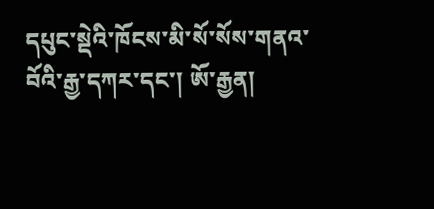དཔུང་སྡེའི་ཁོངས་མི་སོ་སོས་གནའ་བོའི་རྒྱ་དཀར་དང་། ཨོ་རྒྱན།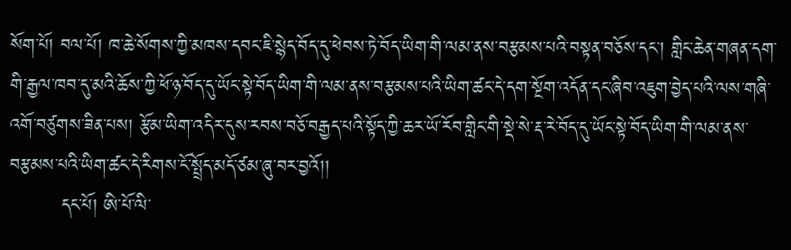སོག་པོ། བལ་པོ། ཁ་ཆེ་སོགས་ཀྱི་མཁས་དབང་ཇི་སྙེད་བོད་དུ་ཕེབས་ཏེ་བོད་ཡིག་གི་ལམ་ནས་བརྩམས་པའི་བསྟན་བཅོས་དང་། གླིང་ཆེན་གཞན་དག་གི་རྒྱལ་ཁབ་དུ་མའི་ཆོས་ཀྱི་ཕོ་ཉ་བོད་དུ་ཡོང་སྟེ་བོད་ཡིག་གི་ལམ་ནས་བརྩམས་པའི་ཡིག་ཚང་དེ་དག་སྔོག་འདོན་དང་ཞིབ་འཇུག་བྱེད་པའི་ལས་གཞི་འགོ་བཙུགས་ཟིན་པས། རྩོམ་ཡིག་འདིར་དུས་རབས་བཅོ་བརྒྱད་པའི་སྟོད་ཀྱི་ཆར་ཡོ་རོབ་གླིང་གི་སྡེ་སེ་རྡ་རེ་བོད་དུ་ཡོང་སྟེ་བོད་ཡིག་གི་ལམ་ནས་བརྩམས་པའི་ཡིག་ཚང་དེ་རིགས་ངོ་སྤྲོད་མདོ་ཙམ་ཞུ་བར་བྱའོ།།
        དང་པོ། ཨི་པོ་ལི་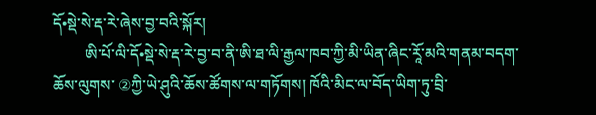དོ•སྡེ་སེ་རྡ་རེ་ཞེས་བྱ་བའི་སྐོར།
        ཨི་པོ་ལི་དོ•སྡེ་སེ་རྡ་རེ་བྱ་བ་ནི་ཨི་ཐ་ལི་རྒྱལ་ཁབ་ཀྱི་མི་ཡིན་ཞིང་རཱོ་མའི་གནམ་བདག་ཆོས་ལུགས་ ②ཀྱི་ཡེ་ཤུའི་ཆོས་ཚོགས་ལ་གཏོགས། ཁོའི་མིང་ལ་བོད་ཡིག་ཏུ་བྲི་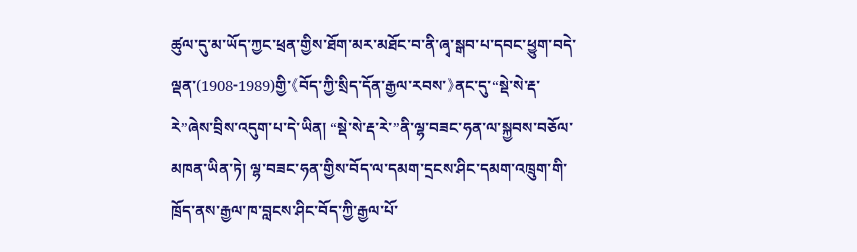ཚུལ་དུ་མ་ཡོད་ཀྱང་ཕྲན་གྱིས་ཐོག་མར་མཐོང་བ་ནི་ཞྭ་སྒབ་པ་དབང་ཕྱུག་བདེ་ལྡན་(1908-1989)གྱི་《བོད་ཀྱི་སྲིད་དོན་རྒྱལ་རབས་》ནང་དུ་“སྡེ་སེ་རྡ་རེ”ཞེས་བྲིས་འདུག་པ་དེ་ཡིན། “སྡེ་སེ་རྡ་རེ་”ནི་ལྷ་བཟང་ཧན་ལ་སྐྱབས་བཅོལ་མཁན་ཡིན་ཏེ། ལྷ་བཟང་ཧན་གྱིས་བོད་ལ་དམག་དྲངས་ཤིང་དམག་འཁྲུག་གི་ཁྲོད་ནས་རྒྱལ་ཁ་བླངས་ཤིང་བོད་ཀྱི་རྒྱལ་པོ་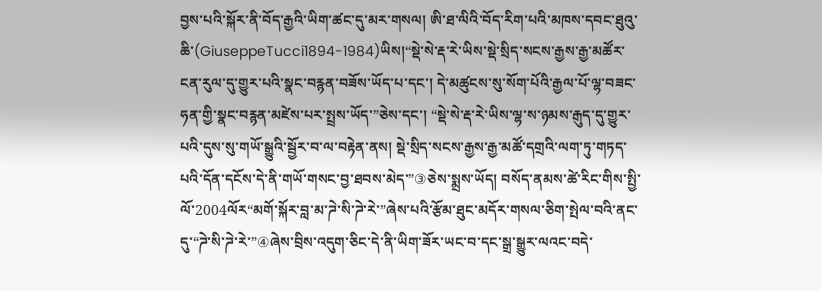བྱས་པའི་སྐོར་ནི་བོད་རྒྱའི་ཡིག་ཚང་དུ་མར་གསལ། ཨི་ཐ་ལིའི་བོད་རིག་པའི་མཁས་དབང་ཐུའུ་ཆི་(GiuseppeTucci1894-1984)ཡིས།“སྡེ་སེ་རྡ་རེ་ཡིས་སྡེ་སྲིད་སངས་རྒྱས་རྒྱ་མཚོར་ངན་རུལ་དུ་གྱུར་པའི་སྣང་བརྙན་བཟོས་ཡོད་པ་དང་། དེ་མཚུངས་སུ་སོག་པོའི་རྒྱལ་པོ་ལྷ་བཟང་ཧན་གྱི་སྣང་བརྙན་མཛེས་པར་སྤྲས་ཡོད་”ཅེས་དང་། “སྡེ་སེ་རྡ་རེ་ཡིས་ལྷ་ས་ཉམས་རྒུད་དུ་གྱུར་པའི་དུས་སུ་གཡོ་སྒྱུའི་སྦྱོར་བ་ལ་བརྟེན་ནས། སྡེ་སྲིད་སངས་རྒྱས་རྒྱ་མཚོ་དགྲའི་ལག་ཏུ་གཏད་པའི་དོན་དངོས་དེ་ནི་གཡོ་གསང་བྱ་ཐབས་མེད་”③ཅེས་སྨྲས་ཡོད། བསོད་ནམས་ཚེ་རིང་གིས་སྤྱི་ལོ་2004ལོར“མགོ་སྐོར་བླ་མ་ཌེ་སི་ཌེ་རེ་”ཞེས་པའི་རྩོམ་ཐུང་མདོར་གསལ་ཅིག་སྤེལ་བའི་ནང་དུ་“ཌེ་སི་ཌེ་རེ་”④ཞེས་བྲིས་འདུག་ཅིང་དེ་ནི་ཡིག་ཟོར་ཡང་བ་དང་སྒྲ་སྒྱུར་ལའང་བདེ་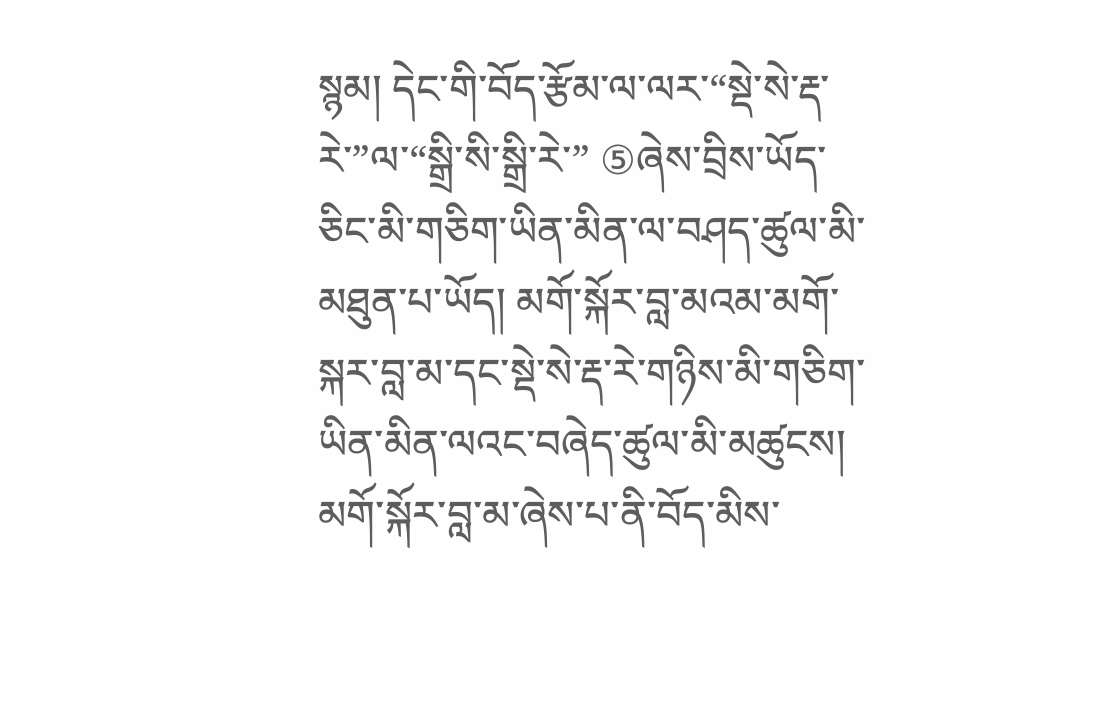སྙམ། དེང་གི་བོད་རྩོམ་ལ་ལར་“སྡེ་སེ་རྡ་རེ་”ལ་“སྒྲི་སི་སྒྲི་རེ་” ⑤ཞེས་བྲིས་ཡོད་ཅིང་མི་གཅིག་ཡིན་མིན་ལ་བཤད་ཚུལ་མི་མཐུན་པ་ཡོད། མགོ་སྐོར་བླ་མའམ་མགོ་སྐར་བླ་མ་དང་སྡེ་སེ་རྡ་རེ་གཉིས་མི་གཅིག་ཡིན་མིན་ལའང་བཞེད་ཚུལ་མི་མཚུངས། མགོ་སྐོར་བླ་མ་ཞེས་པ་ནི་བོད་མིས་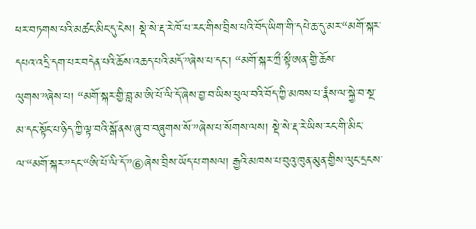ཕར་བཏགས་པའི་མཚང་མིང་དུ་ངེས། སྡེ་སེ་རྡ་རེ་ཁོ་པ་རང་གིས་བྲིས་པའི་བོད་ཡིག་གི་དཔེ་ཆ་དུ་མར་“མགོ་སྐར་དཔའ་འདྲི་དག་པར་བདེན་པའི་ཆོས་འཆད་པའི་མདོ་”ཞེས་པ་དང་། “མགོ་སྐར་ཀྲྀ་སྟྀ་ཨན་གྱི་ཆོས་ལུགས་”ཞེས་པ། “མགོ་སྐར་གྱི་བླ་མ་ཨི་པོ་ལི་དོ་ཞེས་བྱ་བ་ཡིས་ཕུལ་བའི་བོད་ཀྱི་མཁས་པ་རྣཾས་ལ་སྐྱེ་བ་སྔ་མ་དང་སྟོང་པ་ཉིད་ཀྱི་ལྟ་བའི་སྒོ་ནས་ཞུ་བ་བཞུགས་སོ་”ཞེས་པ་སོགས་ལས། སྡེ་སེ་རྡ་རེ་ཡིས་རང་གི་མིང་ལ་“མགོ་སྐར་”དང་“ཨི་པོ་ལི་དོ་”⑥ཞེས་བྲིས་ཡོད་པ་གསལ། རྒྱའི་མཁས་པ་བུའུ་ཁུན་མུན་གྱིས་ལུང་དྲངས་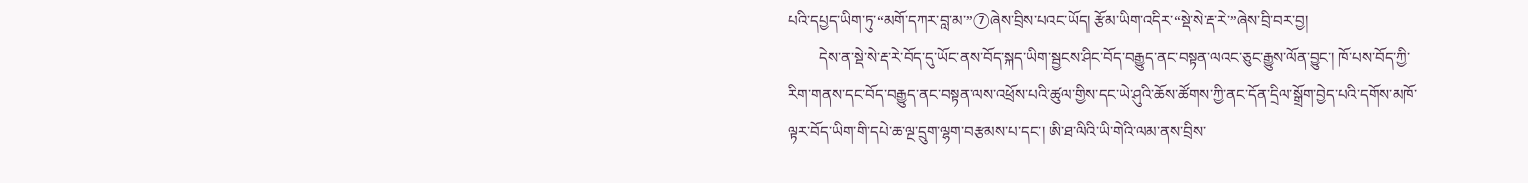པའི་དཔྱད་ཡིག་ཏུ་“མགོ་དཀར་བླ་མ་”⑦ཞེས་བྲིས་པའང་ཡོད། རྩོམ་ཡིག་འདིར་“སྡེ་སེ་རྡ་རེ་”ཞེས་བྲི་བར་བྱ།
        དེས་ན་སྡེ་སེ་རྡ་རེ་བོད་དུ་ཡོང་ནས་བོད་སྐད་ཡིག་སྦྱངས་ཤིང་བོད་བརྒྱུད་ནང་བསྟན་ལའང་ཅུང་རྒྱུས་ལོན་བྱུང་། ཁོ་པས་བོད་ཀྱི་རིག་གནས་དང་བོད་བརྒྱུད་ནང་བསྟན་ལས་འཕྲོས་པའི་ཚུལ་གྱིས་དང་ཡེ་ཤུའི་ཆོས་ཚོགས་ཀྱི་ནང་དོན་དྲིལ་སྒྲོག་བྱེད་པའི་དགོས་མཁོ་ལྟར་བོད་ཡིག་གི་དཔེ་ཆ་ལྔ་དྲུག་ལྷག་བརྩམས་པ་དང་། ཨི་ཐ་ལིའི་ཡི་གེའི་ལམ་ནས་བྲིས་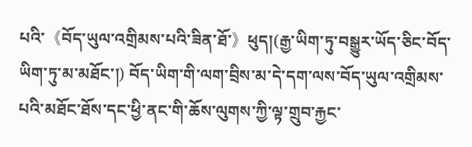པའི་《བོད་ཡུལ་འགྲིམས་པའི་ཟིན་ཐོ་》ཕུད།(རྒྱ་ཡིག་ཏུ་བསྒྱུར་ཡོད་ཅིང་བོད་ཡིག་ཏུ་མ་མཐོང་།) བོད་ཡིག་གི་ལག་བྲིས་མ་དེ་དག་ལས་བོད་ཡུལ་འགྲིམས་པའི་མཐོང་ཐོས་དང་ཕྱི་ནང་གི་ཆོས་ལུགས་ཀྱི་ལྟ་གྲུབ་རྐྱང་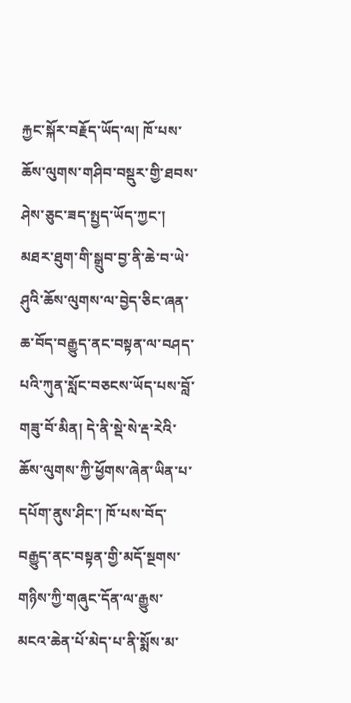རྐྱང་སྐོར་བརྗོད་ཡོད་ལ། ཁོ་པས་ཆོས་ལུགས་གཤིབ་བསྡུར་གྱི་ཐབས་ཤེས་ཅུང་ཟད་སྤྱད་ཡོད་ཀྱང་། མཐར་ཐུག་གི་སྒྲུབ་བྱ་ནི་ཆེ་བ་ཡེ་ཤུའི་ཆོས་ལུགས་ལ་བྱེད་ཅིང་ཞན་ཆ་བོད་བརྒྱུད་ནང་བསྟན་ལ་བཤད་པའི་ཀུན་སློང་བཅངས་ཡོད་པས་བློ་གཟུ་བོ་མིན། དེ་ནི་སྡེ་སེ་རྡ་རེའི་ཆོས་ལུགས་ཀྱི་ཕྱོགས་ཞེན་ཡིན་པ་དཔོག་ནུས་ཤིང་། ཁོ་པས་བོད་བརྒྱུད་ནང་བསྟན་གྱི་མདོ་སྔགས་གཉིས་ཀྱི་གཞུང་དོན་ལ་རྒྱུས་མངའ་ཆེན་པོ་མེད་པ་ནི་སྨོས་མ་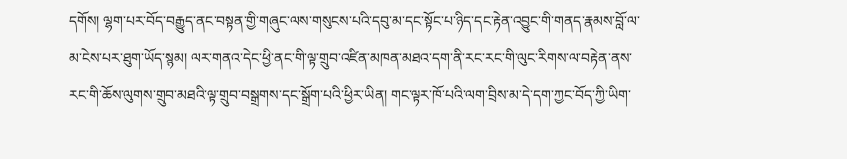དགོས། ལྷག་པར་བོད་བརྒྱུད་ནང་བསྟན་གྱི་གཞུང་ལས་གསུངས་པའི་དབུ་མ་དང་སྟོང་པ་ཉིད་དང་རྟེན་འབྱུང་གི་གནད་རྣམས་བློ་ལ་མ་ངེས་པར་ཐུག་ཡོད་སྙམ། ལར་གནའ་དེང་ཕྱི་ནང་གི་ལྟ་གྲུབ་འཛིན་མཁན་མཐའ་དག་ནི་རང་རང་གི་ལུང་རིགས་ལ་བརྟེན་ནས་རང་གི་ཆོས་ལུགས་གྲུབ་མཐའི་ལྟ་གྲུབ་བསྒྲགས་དང་སྒྲོག་པའི་ཕྱིར་ཡིན། གང་ལྟར་ཁོ་པའི་ལག་བྲིས་མ་དེ་དག་ཀྱང་བོད་ཀྱི་ཡིག་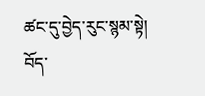ཚང་དུ་བྱེད་རུང་སྙམ་སྟེ། བོད་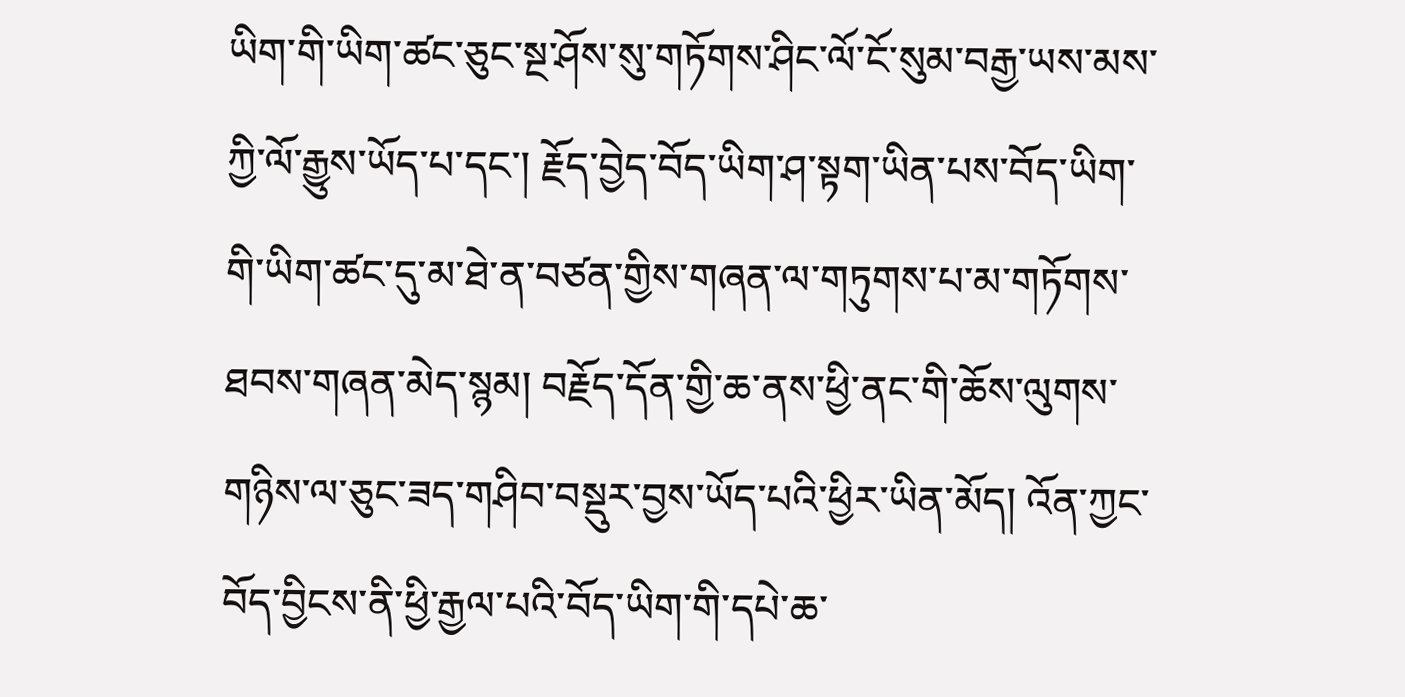ཡིག་གི་ཡིག་ཚང་ཅུང་སྔ་ཤོས་སུ་གཏོགས་ཤིང་ལོ་ངོ་སུམ་བརྒྱ་ཡས་མས་ཀྱི་ལོ་རྒྱུས་ཡོད་པ་དང་། རྗོད་བྱེད་བོད་ཡིག་ཤ་སྟག་ཡིན་པས་བོད་ཡིག་གི་ཡིག་ཚང་དུ་མ་ཐེ་ན་བཙན་གྱིས་གཞན་ལ་གཏུགས་པ་མ་གཏོགས་ཐབས་གཞན་མེད་སྙམ། བརྗོད་དོན་གྱི་ཆ་ནས་ཕྱི་ནང་གི་ཆོས་ལུགས་གཉིས་ལ་ཅུང་ཟད་གཤིབ་བསྡུར་བྱས་ཡོད་པའི་ཕྱིར་ཡིན་མོད། འོན་ཀྱང་བོད་བྱིངས་ནི་ཕྱི་རྒྱལ་པའི་བོད་ཡིག་གི་དཔེ་ཆ་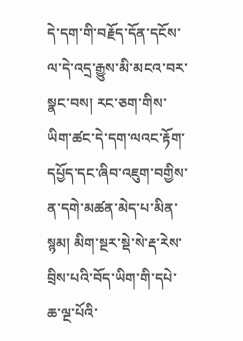དེ་དག་གི་བརྗོད་དོན་དངོས་ལ་དེ་འདྲ་རྒྱུས་མི་མངའ་བར་སྣང་བས། རང་ཅག་གིས་ཡིག་ཚང་དེ་དག་ལའང་རྟོག་དཔྱོད་དང་ཞིབ་འཇུག་བགྱིས་ན་དགེ་མཚན་མེད་པ་མིན་སྙམ། མིག་སྔར་སྡེ་སེ་རྡ་རེས་བྲིས་པའི་བོད་ཡིག་གི་དཔེ་ཆ་ལྔ་པོའི་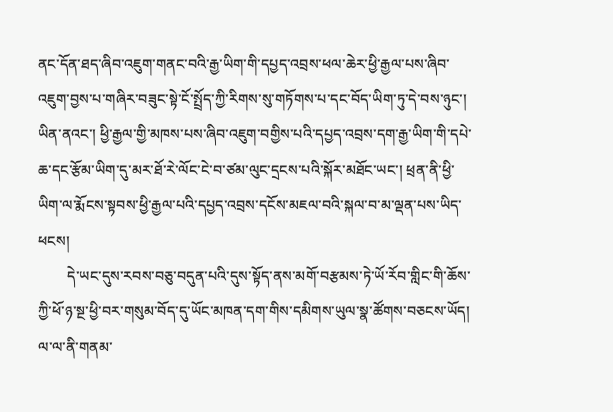ནང་དོན་ཐད་ཞིབ་འཇུག་གནང་བའི་རྒྱ་ཡིག་གི་དཔྱད་འབྲས་ཕལ་ཆེར་ཕྱི་རྒྱལ་པས་ཞིབ་འཇུག་བྱས་པ་གཞིར་བཟུང་སྟེ་ངོ་སྤྲོད་ཀྱི་རིགས་སུ་གཏོགས་པ་དང་བོད་ཡིག་ཏུ་དེ་བས་ཉུང་། ཡིན་ནའང་། ཕྱི་རྒྱལ་གྱི་མཁས་པས་ཞིབ་འཇུག་བགྱིས་པའི་དཔྱད་འབྲས་དག་རྒྱ་ཡིག་གི་དཔེ་ཆ་དང་རྩོམ་ཡིག་དུ་མར་ཐོ་རེ་ལོང་ངེ་བ་ཙམ་ལུང་དྲངས་པའི་སྐོར་མཐོང་ཡང་། ཕྲན་ནི་ཕྱི་ཡིག་ལ་རྨོངས་སྟབས་ཕྱི་རྒྱལ་པའི་དཔྱད་འབྲས་དངོས་མཇལ་བའི་སྐལ་བ་མ་ལྡན་པས་ཡིད་ཕངས།
        དེ་ཡང་དུས་རབས་བཅུ་བདུན་པའི་དུས་སྟོད་ནས་མགོ་བརྩམས་ཏེ་ཡོ་རོབ་གླིང་གི་ཆོས་ཀྱི་ཕོ་ཉ་སྔ་ཕྱི་བར་གསུམ་བོད་དུ་ཡོང་མཁན་དག་གིས་དམིགས་ཡུལ་སྣ་ཚོགས་བཅངས་ཡོད། ལ་ལ་ནི་གནམ་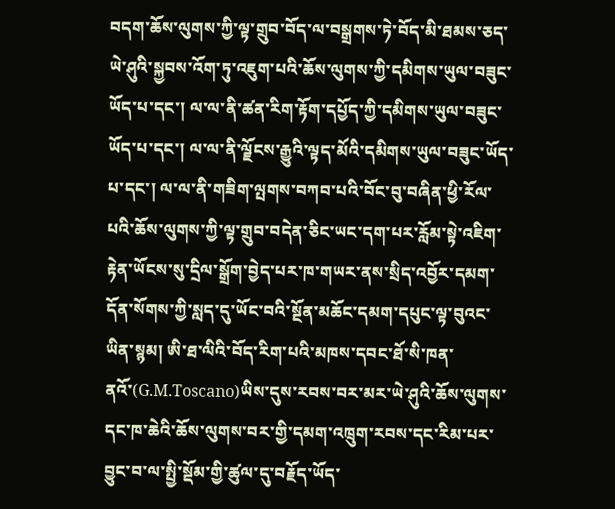བདག་ཆོས་ལུགས་ཀྱི་ལྟ་གྲུབ་བོད་ལ་བསྒྲགས་ཏེ་བོད་མི་ཐམས་ཅད་ཡེ་ཤུའི་སྐྱབས་འོག་ཏུ་འཇུག་པའི་ཆོས་ལུགས་ཀྱི་དམིགས་ཡུལ་བཟུང་ཡོད་པ་དང་། ལ་ལ་ནི་ཚན་རིག་རྟོག་དཔྱོད་ཀྱི་དམིགས་ཡུལ་བཟུང་ཡོད་པ་དང་། ལ་ལ་ནི་ལྗོངས་རྒྱུའི་ལྟད་མོའི་དམིགས་ཡུལ་བཟུང་ཡོད་པ་དང་། ལ་ལ་ནི་གཟིག་ལྤགས་བཀབ་པའི་བོང་བུ་བཞིན་ཕྱི་རོལ་པའི་ཆོས་ལུགས་ཀྱི་ལྟ་གྲུབ་བདེན་ཅིང་ཡང་དག་པར་རློམ་སྟེ་འཇིག་རྟེན་ཡོངས་སུ་དྲིལ་སྒྲོག་བྱེད་པར་ཁ་གཡར་ནས་སྲིད་འབྱོར་དམག་དོན་སོགས་ཀྱི་སླད་དུ་ཡོང་བའི་སྔོན་མཆོང་དམག་དཔུང་ལྟ་བུའང་ཡིན་སྙམ། ཨི་ཐ་ལིའི་བོད་རིག་པའི་མཁས་དབང་ཐོ་སི་ཁན་ནའོ་(G.M.Toscano)ཡིས་དུས་རབས་བར་མར་ཡེ་ཤུའི་ཆོས་ལུགས་དང་ཁ་ཆེའི་ཆོས་ལུགས་བར་གྱི་དམག་འཁྲུག་རབས་དང་རིམ་པར་བྱུང་བ་ལ་སྤྱི་སྡོམ་གྱི་ཚུལ་དུ་བརྗོད་ཡོད་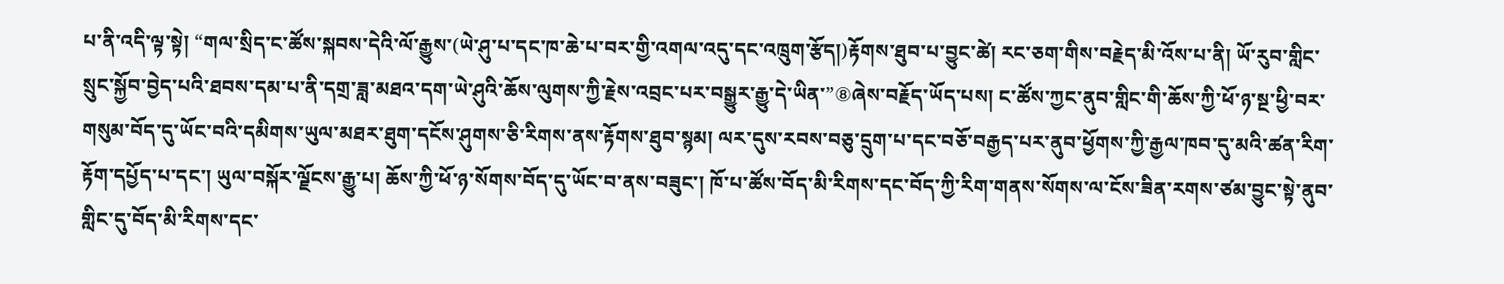པ་ནི་འདི་ལྟ་སྟེ། “གལ་སྲིད་ང་ཚོས་སྐབས་དེའི་ལོ་རྒྱུས་(ཡེ་ཤུ་པ་དང་ཁ་ཆེ་པ་བར་གྱི་འགལ་འདུ་དང་འཁྲུག་རྩོད།)རྟོགས་ཐུབ་པ་བྱུང་ཚེ། རང་ཅག་གིས་བརྗེད་མི་འོས་པ་ནི། ཡོ་རུབ་གླིང་སྲུང་སྐྱོབ་བྱེད་པའི་ཐབས་དམ་པ་ནི་དགྲ་ཟླ་མཐའ་དག་ཡེ་ཤུའི་ཆོས་ལུགས་ཀྱི་རྗེས་འབྲང་པར་བསྒྱུར་རྒྱུ་དེ་ཡིན་”⑧ཞེས་བརྗོད་ཡོད་པས། ང་ཚོས་ཀྱང་ནུབ་གླིང་གི་ཆོས་ཀྱི་ཕོ་ཉ་སྔ་ཕྱི་བར་གསུམ་བོད་དུ་ཡོང་བའི་དམིགས་ཡུལ་མཐར་ཐུག་དངོས་ཤུགས་ཅི་རིགས་ནས་རྟོགས་ཐུབ་སྙམ། ལར་དུས་རབས་བཅུ་དྲུག་པ་དང་བཅོ་བརྒྱད་པར་ནུབ་ཕྱོགས་ཀྱི་རྒྱལ་ཁབ་དུ་མའི་ཚན་རིག་རྟོག་དཔྱོད་པ་དང་། ཡུལ་བསྐོར་ལྗོངས་རྒྱུ་པ། ཆོས་ཀྱི་ཕོ་ཉ་སོགས་བོད་དུ་ཡོང་བ་ནས་བཟུང་། ཁོ་པ་ཚོས་བོད་མི་རིགས་དང་བོད་ཀྱི་རིག་གནས་སོགས་ལ་ངོས་ཟིན་རགས་ཙམ་བྱུང་སྟེ་ནུབ་གླིང་དུ་བོད་མི་རིགས་དང་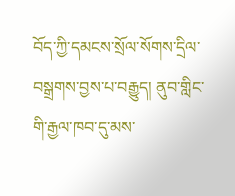བོད་ཀྱི་དམངས་སྲོལ་སོགས་དྲིལ་བསྒྲགས་བྱས་པ་བརྒྱུད། ནུབ་གླིང་གི་རྒྱལ་ཁབ་དུ་མས་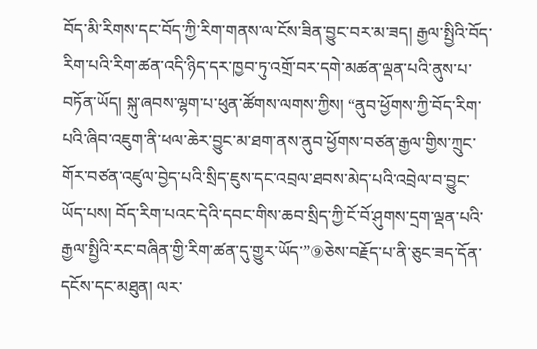བོད་མི་རིགས་དང་བོད་ཀྱི་རིག་གནས་ལ་ངོས་ཟིན་བྱུང་བར་མ་ཟད། རྒྱལ་སྤྱིའི་བོད་རིག་པའི་རིག་ཚན་འདི་ཉིད་དར་ཁྱབ་ཏུ་འགྲོ་བར་དགེ་མཚན་ལྡན་པའི་ནུས་པ་བཏོན་ཡོད། སྐུ་ཞབས་ལྷག་པ་ཕུན་ཚོགས་ལགས་ཀྱིས། “ནུབ་ཕྱོགས་ཀྱི་བོད་རིག་པའི་ཞིབ་འཇུག་ནི་ཕལ་ཆེར་བྱུང་མ་ཐག་ནས་ནུབ་ཕྱོགས་བཙན་རྒྱལ་གྱིས་ཀྲུང་གོར་བཙན་འཛུལ་བྱེད་པའི་སྲིད་ཇུས་དང་འབྲལ་ཐབས་མེད་པའི་འབྲེལ་བ་བྱུང་ཡོད་པས། བོད་རིག་པའང་དེའི་དབང་གིས་ཆབ་སྲིད་ཀྱི་ངོ་བོ་ཤུགས་དྲག་ལྡན་པའི་རྒྱལ་སྤྱིའི་རང་བཞིན་གྱི་རིག་ཚན་དུ་གྱུར་ཡོད་”⑨ཅེས་བརྗོད་པ་ནི་ཅུང་ཟད་དོན་དངོས་དང་མཐུན། ལར་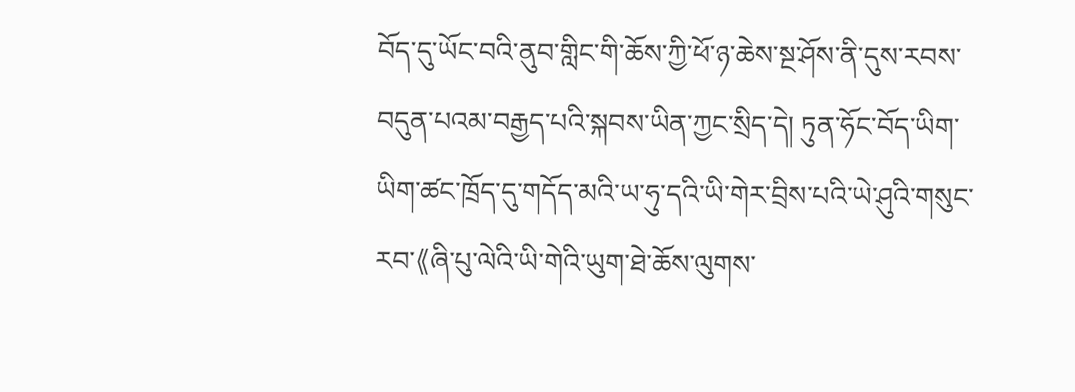བོད་དུ་ཡོང་བའི་ནུབ་གླིང་གི་ཆོས་ཀྱི་ཕོ་ཉ་ཆེས་སྔ་ཤོས་ནི་དུས་རབས་བདུན་པའམ་བརྒྱད་པའི་སྐབས་ཡིན་ཀྱང་སྲིད་དེ། ཏུན་ཧོང་བོད་ཡིག་ཡིག་ཚང་ཁྲོད་དུ་གདོད་མའི་ཡ་ཧུ་དའི་ཡི་གེར་བྲིས་པའི་ཡེ་ཤུའི་གསུང་རབ་《ཞི་པུ་ལེའི་ཡི་གེའི་ཡུག་ཐེ་ཆོས་ལུགས་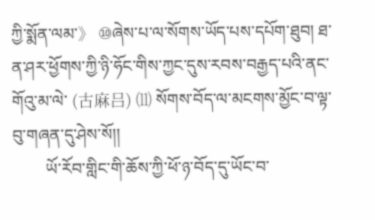ཀྱི་སྨོན་ལམ་》 ⑩ཞེས་པ་ལ་སོགས་ཡོད་པས་དཔོག་ཐུབ། ཐ་ན་ཤར་ཕྱོགས་ཀྱི་ཉི་ཧོང་གིས་ཀྱང་དུས་རབས་བརྒྱད་པའི་ནང་གོའུ་མ་ལེ་ (古麻吕) ⑾ སོགས་བོད་ལ་མངགས་མྱོང་བ་ལྟ་བུ་གཞན་དུ་ཤེས་སོ།།
        ཡོ་རོབ་གླིང་གི་ཆོས་ཀྱི་ཕོ་ཉ་བོད་དུ་ཡོང་བ་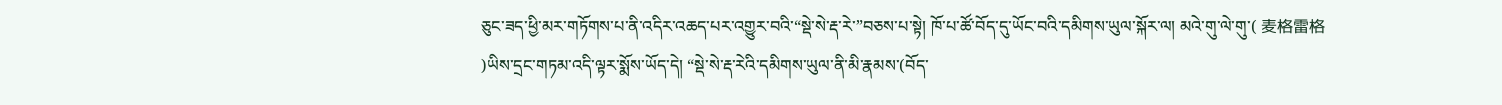ཅུང་ཟད་ཕྱི་མར་གཏོགས་པ་ནི་འདིར་འཆད་པར་འགྱུར་བའི་“སྡེ་སེ་རྡ་རེ་”བཅས་པ་སྟེ། ཁོ་པ་ཚོ་བོད་དུ་ཡོང་བའི་དམིགས་ཡུལ་སྐོར་ལ། མའེ་གུ་ལེ་གུ་( 麦格雷格 )ཡིས་དྲང་གཏམ་འདི་ལྟར་སྨོས་ཡོད་དེ། “སྡེ་སེ་རྡ་རེའི་དམིགས་ཡུལ་ནི་མི་རྣམས་(བོད་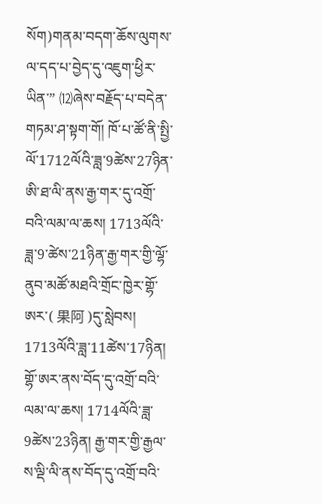སོག)གནམ་བདག་ཆོས་ལུགས་ལ་དད་པ་བྱེད་དུ་འཇུག་ཕྱིར་ཡིན་” ⑿ཞེས་བརྗོད་པ་བདེན་གཏམ་ཤ་སྟག་གོ། ཁོ་པ་ཚོ་ནི་སྤྱི་ལོ་1712ལོའི་ཟླ་9ཚེས་27ཉིན་ཨི་ཐ་ལི་ནས་རྒྱ་གར་དུ་འགྲོ་བའི་ལམ་ལ་ཆས། 1713ལོའི་ཟླ་9་ཚེས་21ཉིན་རྒྱ་གར་གྱི་ལྷོ་ནུབ་མཚོ་མཐའི་གྲོང་ཁྱེར་གྷོ་ཨར་( 果阿 )དུ་སླེབས། 1713ལོའི་ཟླ་11ཚེས་17ཉིན། གྷོ་ཨར་ནས་བོད་དུ་འགྲོ་བའི་ལམ་ལ་ཆས། 1714ལོའི་ཟླ་9ཚེས་23ཉིན། རྒྱ་གར་གྱི་རྒྱལ་ས་ལྡི་ལི་ནས་བོད་དུ་འགྲོ་བའི་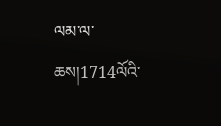ལམ་ལ་ཆས།1714ལོའི་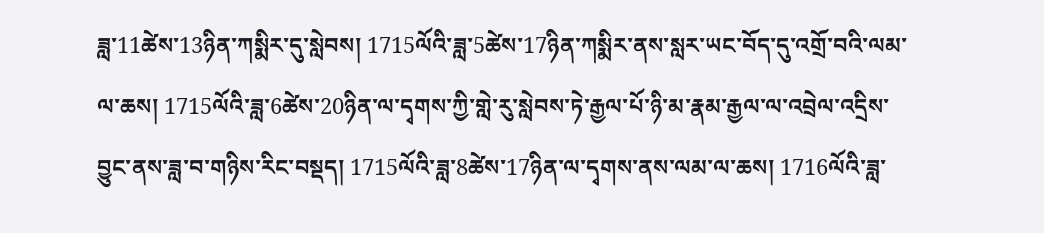ཟླ་11ཚེས་13ཉིན་ཀསྨིར་དུ་སླེབས། 1715ལོའི་ཟླ་5ཚེས་17ཉིན་ཀསྨིར་ནས་སླར་ཡང་བོད་དུ་འགྲོ་བའི་ལམ་ལ་ཆས། 1715ལོའི་ཟླ་6ཚེས་20ཉིན་ལ་དྭགས་ཀྱི་གླེ་རུ་སླེབས་ཏེ་རྒྱལ་པོ་ཉི་མ་རྣམ་རྒྱལ་ལ་འབྲེལ་འདྲིས་བྱུང་ནས་ཟླ་བ་གཉིས་རིང་བསྡད། 1715ལོའི་ཟླ་8ཚེས་17ཉིན་ལ་དྭགས་ནས་ལམ་ལ་ཆས། 1716ལོའི་ཟླ་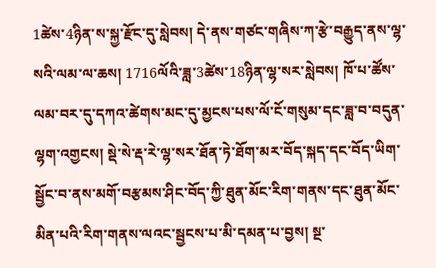1ཚེས་4ཉིན་ས་སྐྱ་རྫོང་དུ་སླེབས། དེ་ནས་གཙང་གཞིས་ཀ་རྩེ་བརྒྱུད་ནས་ལྷ་སའི་ལམ་ལ་ཆས། 1716ལོའི་ཟླ་3ཚེས་18ཉིན་ལྷ་སར་སླེབས། ཁོ་པ་ཚོས་ལམ་བར་དུ་དཀའ་ཚེགས་མང་དུ་མྱངས་པས་ལོ་ངོ་གསུམ་དང་ཟླ་བ་བདུན་ལྷག་འགྱངས། སྡེ་སེ་རྡ་རེ་ལྷ་སར་ཐོན་ཏེ་ཐོག་མར་བོད་སྐད་དང་བོད་ཡིག་སྦྱོང་བ་ནས་མགོ་བརྩམས་ཤིང་བོད་ཀྱི་ཐུན་མོང་རིག་གནས་དང་ཐུན་མོང་མིན་པའི་རིག་གནས་ལའང་སྦྱངས་པ་མི་དམན་པ་བྱས། སྔ་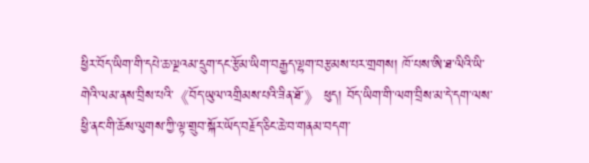ཕྱིར་བོད་ཡིག་གི་དཔེ་ཆ་ལྔའམ་དྲུག་དང་རྩོམ་ཡིག་བརྒྱད་ལྷག་བརྩམས་པར་གྲགས། ཁོ་པས་ཨི་ཐ་ལིའི་ཡི་གེའི་ལམ་ནས་བྲིས་པའི་《བོད་ཡུལ་འགྲིམས་པའི་ཟིན་ཐོ་》 ཕུད། བོད་ཡིག་གི་ལག་བྲིས་མ་དེ་དག་ལས་ཕྱི་ནང་གི་ཆོས་ལུགས་ཀྱི་ལྟ་གྲུབ་སྐོར་ཡོད་བརྗོད་ཅིང་ཆེ་བ་གནམ་བདག་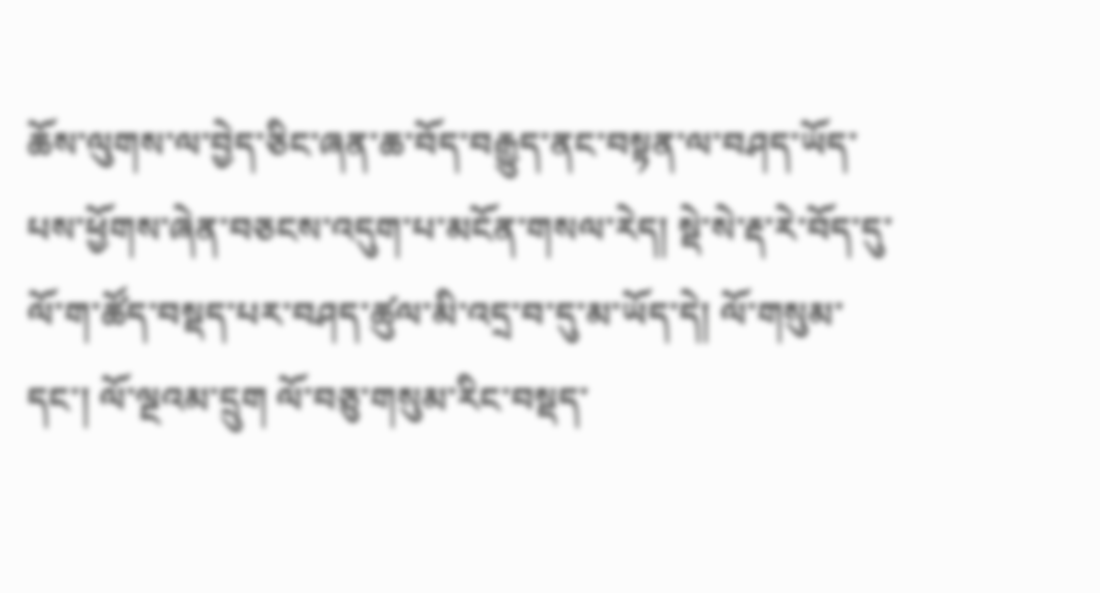ཆོས་ལུགས་ལ་བྱེད་ཅིང་ཞན་ཆ་བོད་བརྒྱུད་ནང་བསྟན་ལ་བཤད་ཡོད་པས་ཕྱོགས་ཞེན་བཅངས་འདུག་པ་མངོན་གསལ་རེད། སྡེ་སེ་རྡ་རེ་བོད་དུ་ལོ་ག་ཚོད་བསྡད་པར་བཤད་ཚུལ་མི་འདྲ་བ་དུ་མ་ཡོད་དེ། ལོ་གསུམ་དང་། ལོ་ལྔའམ་དྲུག ལོ་བཅུ་གསུམ་རིང་བསྡད་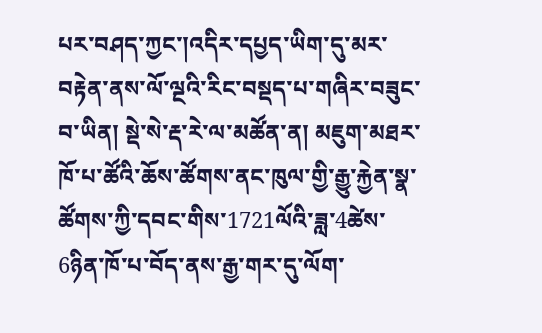པར་བཤད་ཀྱང་།འདིར་དཔྱད་ཡིག་དུ་མར་བརྟེན་ནས་ལོ་ལྔའི་རིང་བསྡད་པ་གཞིར་བཟུང་བ་ཡིན། སྡེ་སེ་རྡ་རེ་ལ་མཚོན་ན། མཇུག་མཐར་ཁོ་པ་ཚོའི་ཆོས་ཚོགས་ནང་ཁུལ་གྱི་རྒྱུ་རྐྱེན་སྣ་ཚོགས་ཀྱི་དབང་གིས་1721ལོའི་ཟླ་4ཚེས་6ཉིན་ཁོ་པ་བོད་ནས་རྒྱ་གར་དུ་ལོག་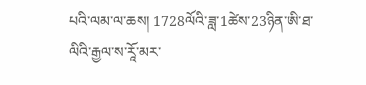པའི་ལམ་ལ་ཆས། 1728ལོའི་ཟླ་1ཚེས་23ཉིན་ཨི་ཐ་ལིའི་རྒྱལ་ས་རཱོ་མར་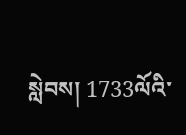སླེབས། 1733ལོའི་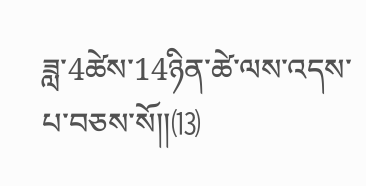ཟླ་4ཚེས་14ཉིན་ཚེ་ལས་འདས་པ་བཅས་སོ།།⒀